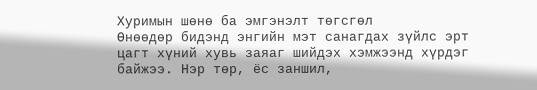Хуримын шөнө ба эмгэнэлт төгсгөл
Өнөөдөр бидэнд энгийн мэт санагдах зүйлс эрт цагт хүний хувь заяаг шийдэх хэмжээнд хүрдэг байжээ. Нэр төр, ёс заншил,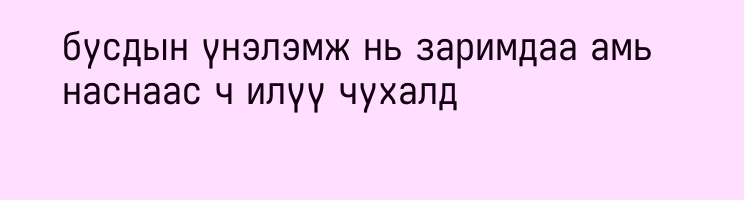бусдын үнэлэмж нь заримдаа амь наснаас ч илүү чухалд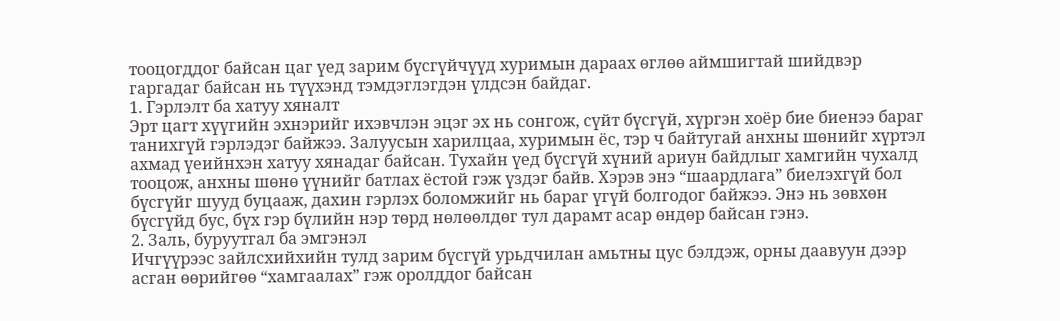тооцогддог байсан цаг үед зарим бүсгүйчүүд хуримын дараах өглөө аймшигтай шийдвэр гаргадаг байсан нь түүхэнд тэмдэглэгдэн үлдсэн байдаг.
1. Гэрлэлт ба хатуу хяналт
Эрт цагт хүүгийн эхнэрийг ихэвчлэн эцэг эх нь сонгож, сүйт бүсгүй, хүргэн хоёр бие биенээ бараг танихгүй гэрлэдэг байжээ. Залуусын харилцаа, хуримын ёс, тэр ч байтугай анхны шөнийг хүртэл ахмад үеийнхэн хатуу хянадаг байсан. Тухайн үед бүсгүй хүний ариун байдлыг хамгийн чухалд тооцож, анхны шөнө үүнийг батлах ёстой гэж үздэг байв. Хэрэв энэ “шаардлага” биелэхгүй бол бүсгүйг шууд буцааж, дахин гэрлэх боломжийг нь бараг үгүй болгодог байжээ. Энэ нь зөвхөн бүсгүйд бус, бүх гэр бүлийн нэр төрд нөлөөлдөг тул дарамт асар өндөр байсан гэнэ.
2. Заль, буруутгал ба эмгэнэл
Ичгүүрээс зайлсхийхийн тулд зарим бүсгүй урьдчилан амьтны цус бэлдэж, орны даавуун дээр асган өөрийгөө “хамгаалах” гэж оролддог байсан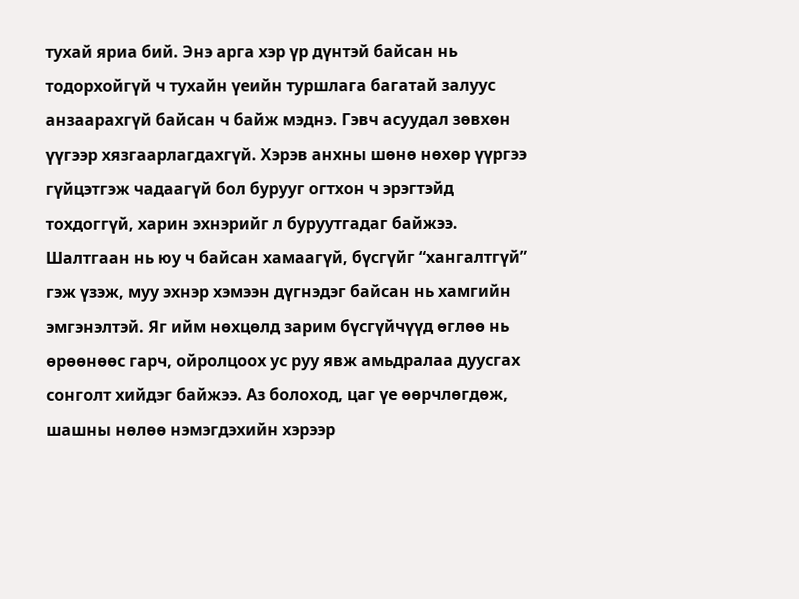тухай яриа бий. Энэ арга хэр үр дүнтэй байсан нь тодорхойгүй ч тухайн үеийн туршлага багатай залуус анзаарахгүй байсан ч байж мэднэ. Гэвч асуудал зөвхөн үүгээр хязгаарлагдахгүй. Хэрэв анхны шөнө нөхөр үүргээ гүйцэтгэж чадаагүй бол бурууг огтхон ч эрэгтэйд тохдоггүй, харин эхнэрийг л буруутгадаг байжээ. Шалтгаан нь юу ч байсан хамаагүй, бүсгүйг “хангалтгүй” гэж үзэж, муу эхнэр хэмээн дүгнэдэг байсан нь хамгийн эмгэнэлтэй. Яг ийм нөхцөлд зарим бүсгүйчүүд өглөө нь өрөөнөөс гарч, ойролцоох ус руу явж амьдралаа дуусгах сонголт хийдэг байжээ. Аз болоход, цаг үе өөрчлөгдөж, шашны нөлөө нэмэгдэхийн хэрээр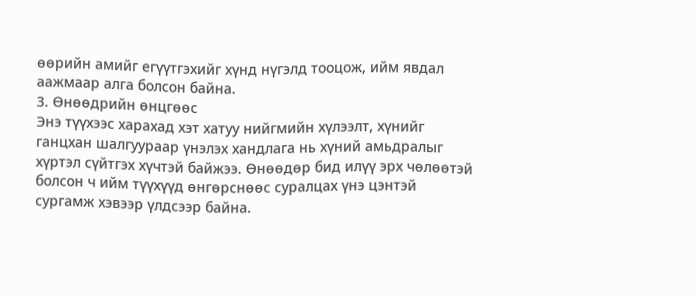өөрийн амийг егүүтгэхийг хүнд нүгэлд тооцож, ийм явдал аажмаар алга болсон байна.
3. Өнөөдрийн өнцгөөс
Энэ түүхээс харахад хэт хатуу нийгмийн хүлээлт, хүнийг ганцхан шалгуураар үнэлэх хандлага нь хүний амьдралыг хүртэл сүйтгэх хүчтэй байжээ. Өнөөдөр бид илүү эрх чөлөөтэй болсон ч ийм түүхүүд өнгөрснөөс суралцах үнэ цэнтэй сургамж хэвээр үлдсээр байна.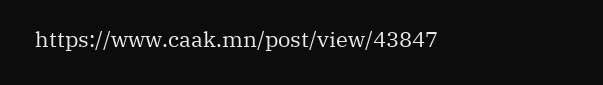https://www.caak.mn/post/view/43847